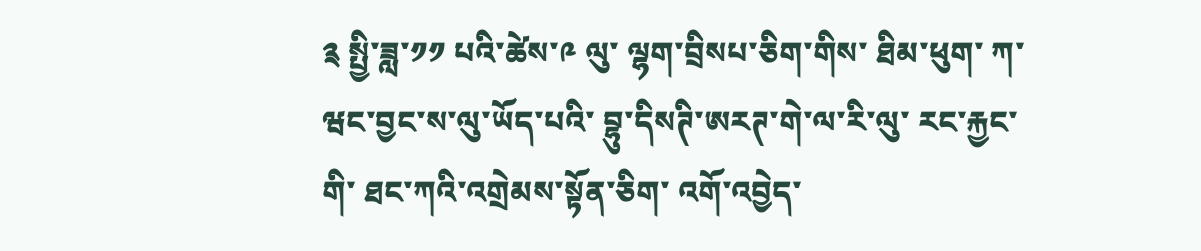༉ སྤྱི་ཟླ་༡༡ པའི་ཚེས་༩ ལུ་ ལྷག་བྲིསཔ་ཅིག་གིས་ ཐིམ་ཕུག་ ཀ་ཝང་བྱང་ས་ལུ་ཡོད་པའི་ བྷུ་དིསཊི་ཨརཊ་གེ་ལ་རི་ལུ་ རང་རྐྱང་གི་ ཐང་ཀའི་འགྲེམས་སྟོན་ཅིག་ འགོ་འབྱེད་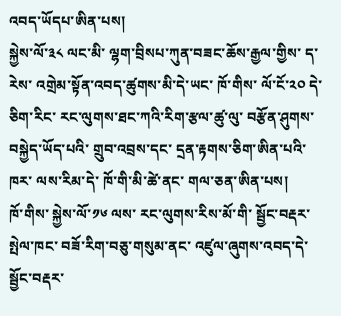འབད་ཡོདཔ་ཨིན་པས།
སྐྱེས་ལོ་༣༨ ལང་མི་ ལྷག་བྲིསཔ་ཀུན་བཟང་ཆོས་རྒྱལ་གྱིས་ ད་རེས་ འགྲེམ་སྟོན་འབད་ཚུགས་མི་དེ་ཡང་ ཁོ་གིས་ ལོ་ངོ་༢༠ དེ་ཅིག་རིང་ རང་ལུགས་ཐང་ཀའི་རིག་རྩལ་ཚུ་ལུ་ བརྩོན་ཤུགས་བསྐྱེད་ཡོད་པའི་ གྲུབ་འབྲས་དང་ དྲན་རྟགས་ཅིག་ཨིན་པའི་ཁར་ ལས་རིམ་དེ་ ཁོ་གི་མི་ཚེ་ནང་ གལ་ཅན་ཨིན་པས།
ཁོ་གིས་ སྐྱེས་ལོ་༡༦ ལས་ རང་ལུགས་རིས་མོ་གི་ སྦྱོང་བརྡར་སྤེལ་ཁང་ བཟོ་རིག་བཅུ་གསུམ་ནང་ འཛུལ་ཞུགས་འབད་དེ་ སྦྱོང་བརྡར་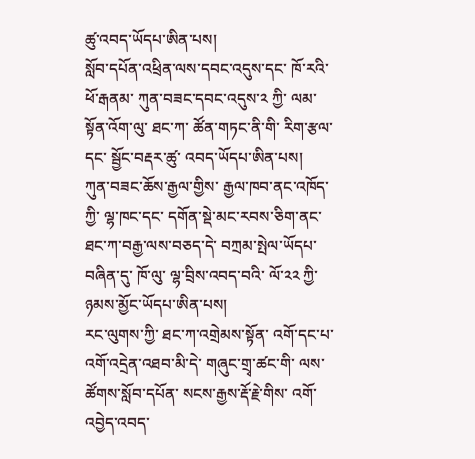ཚུ་འབད་ཡོདཔ་ཨིན་པས།
སློབ་དཔོན་འཕྲིན་ལས་དབང་འདུས་དང་ ཁོ་རའི་ཕོ་རྒནམ་ ཀུན་བཟང་དབང་འདུས་༢ ཀྱི་ ལམ་སྟོན་འོག་ལུ་ ཐང་ཀ་ ཚོན་གཏང་ནི་གི་ རིག་རྩལ་དང་ སྦྱོང་བརྡར་ཚུ་ འབད་ཡོདཔ་ཨིན་པས།
ཀུན་བཟང་ཆོས་རྒྱལ་གྱིས་ རྒྱལ་ཁབ་ནང་འཁོད་ཀྱི་ ལྷ་ཁང་དང་ དགོན་སྡེ་མང་རབས་ཅིག་ནང་ ཐང་ཀ་བརྒྱ་ལས་བཅད་དེ་ བཀྲམ་སྤེལ་ཡོདཔ་བཞིན་དུ་ ཁོ་ལུ་ ལྷ་བྲིས་འབད་བའི་ ལོ་༢༢ ཀྱི་ ཉམས་མྱོང་ཡོདཔ་ཨིན་པས།
རང་ལུགས་ཀྱི་ ཐང་ཀ་འགྲེམས་སྟོན་ འགོ་དང་པ་ འགོ་འདྲེན་འཐབ་མི་དེ་ གཞུང་གྲྭ་ཚང་གི་ ལས་ཚོགས་སློབ་དཔོན་ སངས་རྒྱས་རྡོ་རྗེ་གིས་ འགོ་འབྱེད་འབད་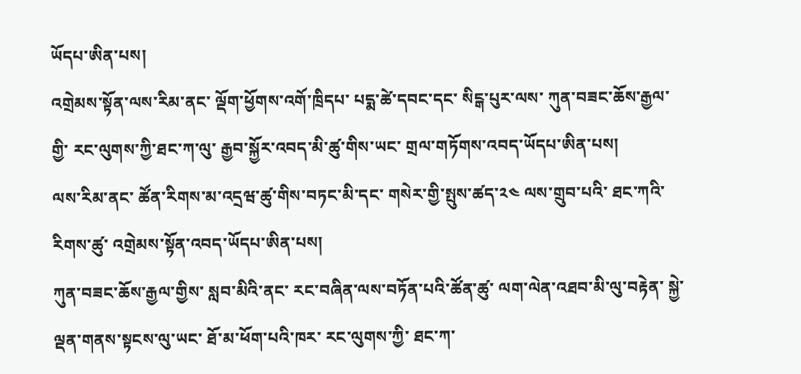ཡོདཔ་ཨིན་པས།
འགྲེམས་སྟོན་ལས་རིམ་ནང་ ལྡོག་ཕྱོགས་འགོ་ཁྲིདཔ་ པདྨ་ཚེ་དབང་དང་ སིངྒ་པུར་ལས་ ཀུན་བཟང་ཆོས་རྒྱལ་གྱི་ རང་ལུགས་ཀྱི་ཐང་ཀ་ལུ་ རྒྱབ་སྐྱོར་འབད་མི་ཚུ་གིས་ཡང་ གྲལ་གཏོགས་འབད་ཡོདཔ་ཨིན་པས།
ལས་རིམ་ནང་ ཚོན་རིགས་མ་འདྲཝ་ཚུ་གིས་བཏང་མི་དང་ གསེར་གྱི་སྤུས་ཚད་༢༤ ལས་གྲུབ་པའི་ ཐང་ཀའི་རིགས་ཚུ་ འགྲེམས་སྟོན་འབད་ཡོདཔ་ཨིན་པས།
ཀུན་བཟང་ཆོས་རྒྱལ་གྱིས་ སླབ་མིའི་ནང་ རང་བཞིན་ལས་བཏོན་པའི་ཚོན་ཚུ་ ལག་ལེན་འཐབ་མི་ལུ་བརྟེན་ སྐྱེ་ལྡན་གནས་སྟངས་ལུ་ཡང་ ཐོ་མ་ཕོག་པའི་ཁར་ རང་ལུགས་ཀྱི་ ཐང་ཀ་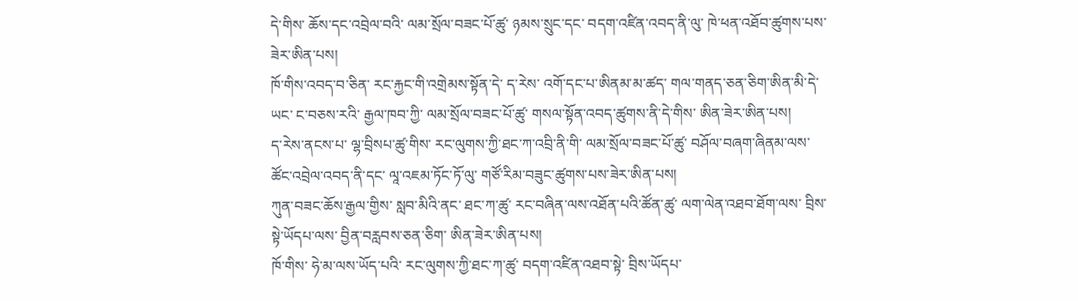དེ་གིས་ ཆོས་དང་འབྲེལ་བའི་ ལམ་སྲོལ་བཟང་པོ་ཚུ་ ཉམས་སྲུང་དང་ བདག་འཛིན་འབད་ནི་ལུ་ ཁེ་ཕན་འཐོབ་ཚུགས་པས་ཟེར་ཨིན་པས།
ཁོ་གིས་འབད་བ་ཅིན་ རང་རྐྱང་གི་འགྲེམས་སྟོན་དེ་ ད་རེས་ འགོ་དང་པ་ཨིནམ་མ་ཚད་ གལ་གནད་ཅན་ཅིག་ཨིན་མི་དེ་ཡང་ ང་བཅས་རའི་ རྒྱལ་ཁབ་ཀྱི་ ལམ་སྲོལ་བཟང་པོ་ཚུ་ གསལ་སྟོན་འབད་ཚུགས་ནི་དེ་གིས་ ཨིན་ཟེར་ཨིན་པས།
ད་རེས་ནངས་པ་ ལྷ་བྲིསཔ་ཚུ་གིས་ རང་ལུགས་ཀྱི་ཐང་ཀ་འབྲི་ནི་གི་ ལམ་སྲོལ་བཟང་པོ་ཚུ་ བཤོལ་བཞག་ཞིནམ་ལས་ ཚོང་འབྲེལ་འབད་ནི་དང་ ལཱ་འཇམ་ཏོང་ཏོ་ལུ་ གཙོ་རིམ་བཟུང་ཚུགས་པས་ཟེར་ཨིན་པས།
ཀུན་བཟང་ཆོས་རྒྱལ་གྱིས་ སླབ་མིའི་ནང་ ཐང་ཀ་ཚུ་ རང་བཞིན་ལས་འཐོན་པའི་ཚོན་ཚུ་ ལག་ལེན་འཐབ་ཐོག་ལས་ བྲིས་སྟེ་ཡོདཔ་ལས་ བྱིན་བརླབས་ཅན་ཅིག་ ཨིན་ཟེར་ཨིན་པས།
ཁོ་གིས་ ཧེ་མ་ལས་ཡོད་པའི་ རང་ལུགས་ཀྱི་ཐང་ཀ་ཚུ་ བདག་འཛིན་འཐབ་སྟེ་ བྲིས་ཡོདཔ་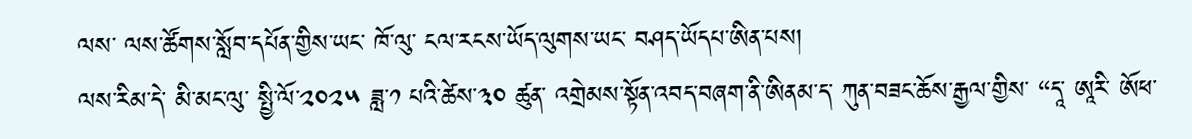ལས་ ལས་ཚོགས་སློབ་དཔོན་གྱིས་ཡང་ ཁོ་ལུ་ ངལ་རངས་ཡོད་ལུགས་ཡང་ བཤད་ཡོདཔ་ཨིན་པས།
ལས་རིམ་དེ་ མི་མང་ལུ་ སྤྱི་ལོ་༢༠༢༥ ཟླ་༡ པའི་ཚེས་༣༠ ཚུན་ འགྲེམས་སྟོན་འབད་བཞག་ནི་ཨིནམ་ད་ ཀུན་བཟང་ཆོས་རྒྱལ་གྱིས་ “དཱ་ ཨཱརི་ ཨོཕ་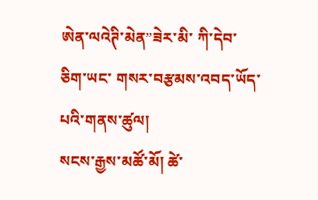ཨེན་ལའེཊི་མེན”ཟེར་མི་ ཀི་དེབ་ཅིག་ཡང་ གསར་བརྩམས་འབད་ཡོད་པའི་གནས་ཚུལ།
སངས་རྒྱས་མཚོ་མོ། ཚེ་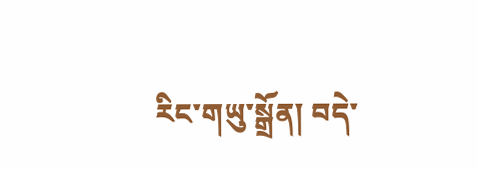རིང་གཡུ་སྒྲོན། བདེ་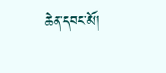ཆེན་དབང་མོ།